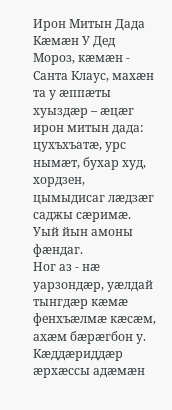Ирон Митын Дада
Кæмæн У Дед Мороз, кæмæн - Санта Клаус, махæн та у æппæты хуыздæр – æцæг ирон митын дада: цухъхъатæ, урс нымæт, бухар худ, хордзен, цымыдисаг лæдзæг саджы сæримæ. Уый йын амоны фæндаг.
Ног аз - нæ уарзондæр, уæлдай тынгдæр кæмæ фенхъæлмæ кæсæм, ахæм бæрæгбон у. Кæддæриддæр æрхæссы адæмæн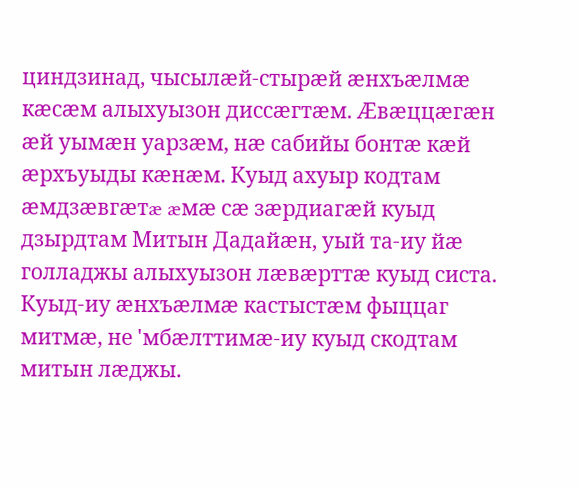циндзинад, чысылæй-стырæй æнхъæлмæ кæсæм алыхуызон диссæгтæм. Æвæццæгæн æй уымæн уарзæм, нæ сабийы бонтæ кæй æрхъуыды кæнæм. Куыд ахуыр кодтам æмдзæвгæтæ æмæ сæ зæрдиагæй куыд дзырдтам Митын Дадайæн, уый та-иу йæ голладжы алыхуызон лæвæрттæ куыд систа. Куыд-иу æнхъæлмæ кастыстæм фыццаг митмæ, не 'мбæлттимæ-иу куыд скодтам митын лæджы.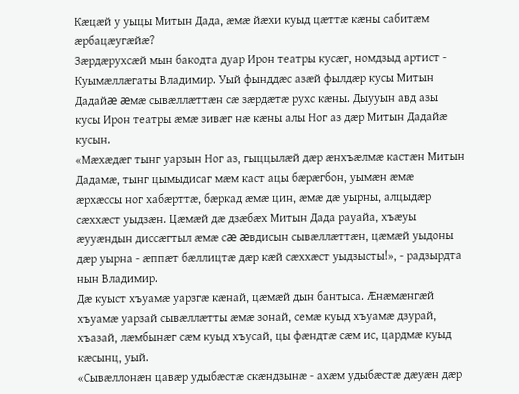Кæцæй у уыцы Митын Дада, æмæ йæхи куыд цæттæ кæны сабитæм æрбацæугæйæ?
Зæрдæрухсæй мын бакодта дуар Ирон театры кусæг, номдзыд артист - Куымæллæгаты Владимир. Уый фынддæс азæй фылдæр кусы Митын Дадайæ æмæ сывæллæттæн сæ зæрдæтæ рухс кæны. Дыууын авд азы кусы Ирон театры æмæ зивæг нæ кæны алы Ног аз дæр Митын Дадайæ кусын.
«Мæхæдæг тынг уарзын Ног аз, гыццылæй дæр æнхъæлмæ кастæн Митын Дадамæ, тынг цымыдисаг мæм каст ацы бæрæгбон, уымæн æмæ æрхæссы ног хабæрттæ, бæркад æмæ цин, æмæ дæ уырны, алцыдæр сæххæст уыдзæн. Цæмæй дæ дзæбæх Митын Дада рауайа, хъæуы æууæндын диссæгтыл æмæ сæ æвдисын сывæллæттæн, цæмæй уыдоны дæр уырна - æппæт бæллицтæ дæр кæй сæххæст уыдзысты!», - радзырдта нын Владимир.
Дæ куыст хъуамæ уарзгæ кæнай, цæмæй дын бантыса. Æнæмæнгæй хъуамæ уарзай сывæллæтты æмæ зонай, семæ куыд хъуамæ дзурай, хъазай, лæмбынæг сæм куыд хъусай, цы фæндтæ сæм ис, цардмæ куыд кæсынц, уый.
«Сывæллонæн цавæр удыбæстæ скæндзынæ - ахæм удыбæстæ дæуæн дæр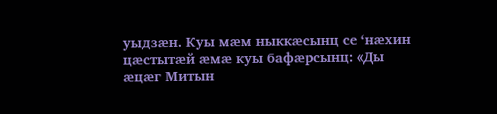уыдзæн. Куы мæм ныккæсынц се ‘нæхин цæстытæй æмæ куы бафæрсынц: «Ды æцæг Митын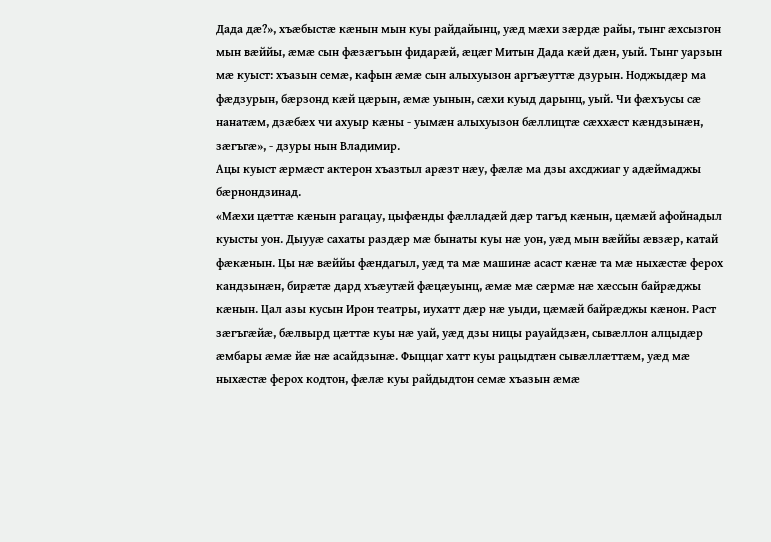Дада дæ?», хъæбыстæ кæнын мын куы райдайынц, уæд мæхи зæрдæ райы, тынг æхсызгон мын вæййы, æмæ сын фæзæгъын фидарæй, æцæг Митын Дада кæй дæн, уый. Тынг уарзын мæ куыст: хъазын семæ, кафын æмæ сын алыхуызон аргъæуттæ дзурын. Ноджыдæр ма фæдзурын, бæрзонд кæй цæрын, æмæ уынын, сæхи куыд дарынц, уый. Чи фæхъусы сæ нанатæм, дзæбæх чи ахуыр кæны - уымæн алыхуызон бæллицтæ сæххæст кæндзынæн, зæгъгæ», - дзуры нын Владимир.
Ацы куыст æрмæст актерон хъазтыл арæзт нæу, фæлæ ма дзы ахсджиаг у адæймаджы бæрнондзинад.
«Мæхи цæттæ кæнын рагацау, цыфæнды фæлладæй дæр тагъд кæнын, цæмæй афойнадыл куысты уон. Дыууæ сахаты раздæр мæ бынаты куы нæ уон, уæд мын вæййы æвзæр, катай фæкæнын. Цы нæ вæййы фæндагыл, уæд та мæ машинæ асаст кæнæ та мæ ныхæстæ ферох кандзынæн, бирæтæ дард хъæутæй фæцæуынц, æмæ мæ сæрмæ нæ хæссын байрæджы кæнын. Цал азы кусын Ирон театры, иухатт дæр нæ уыди, цæмæй байрæджы кæнон. Раст зæгъгæйæ, бæлвырд цæттæ куы нæ уай, уæд дзы ницы рауайдзæн, сывæллон алцыдæр æмбары æмæ йæ нæ асайдзынæ. Фыццаг хатт куы рацыдтæн сывæллæттæм, уæд мæ ныхæстæ ферох кодтон, фæлæ куы райдыдтон семæ хъазын æмæ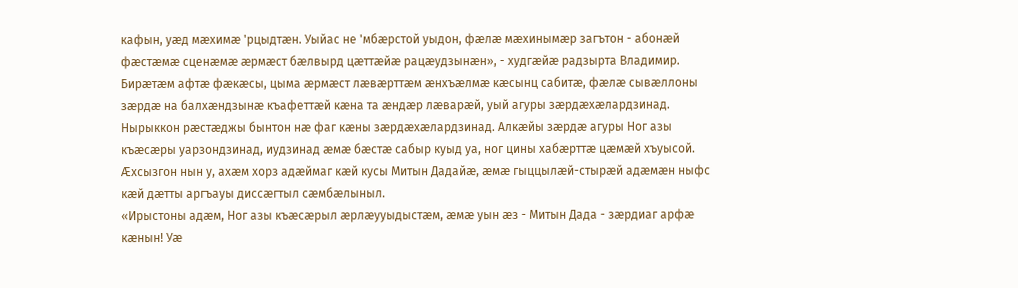кафын, уæд мæхимæ 'рцыдтæн. Уыйас не 'мбæрстой уыдон, фæлæ мæхинымæр загътон - абонæй фæстæмæ сценæмæ æрмæст бæлвырд цæттæйæ рацæудзынæн», - худгæйæ радзырта Владимир.
Бирæтæм афтæ фæкæсы, цыма æрмæст лæвæрттæм æнхъæлмæ кæсынц сабитæ, фæлæ сывæллоны зæрдæ на балхæндзынæ къафеттæй кæна та æндæр лæварæй, уый агуры зæрдæхæлардзинад.
Нырыккон рæстæджы бынтон нæ фаг кæны зæрдæхæлардзинад. Алкæйы зæрдæ агуры Ног азы къæсæры уарзондзинад, иудзинад æмæ бæстæ сабыр куыд уа, ног цины хабæрттæ цæмæй хъуысой. Æхсызгон нын у, ахæм хорз адæймаг кæй кусы Митын Дадайæ, æмæ гыццылæй-стырæй адæмæн ныфс кæй дæтты аргъауы диссæгтыл сæмбæлыныл.
«Ирыстоны адæм, Ног азы къæсæрыл æрлæууыдыстæм, æмæ уын æз - Митын Дада - зæрдиаг арфæ кæнын! Уæ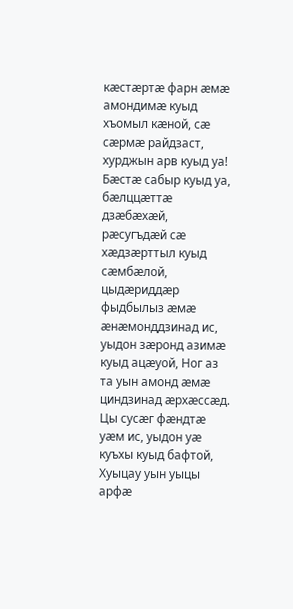кæстæртæ фарн æмæ амондимæ куыд хъомыл кæной, сæ сæрмæ райдзаст, хурджын арв куыд уа! Бæстæ сабыр куыд уа, бæлццæттæ дзæбæхæй, рæсугъдæй сæ хæдзæрттыл куыд сæмбæлой, цыдæриддæр фыдбылыз æмæ æнæмонддзинад ис, уыдон зæронд азимæ куыд ацæуой, Ног аз та уын амонд æмæ циндзинад æрхæссæд. Цы сусæг фæндтæ уæм ис, уыдон уæ куъхы куыд бафтой, Хуыцау уын уыцы арфæ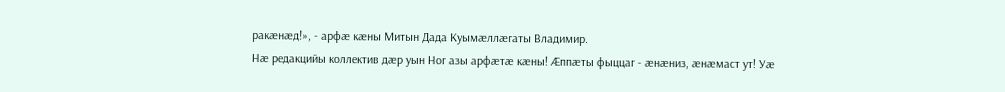ракæнæд!», - арфæ кæны Митын Дада Куымæллæгаты Владимир.
Нæ редакцийы коллектив дæр уын Ног азы арфæтæ кæны! Æппæты фыццаг - æнæниз, æнæмаст ут! Уæ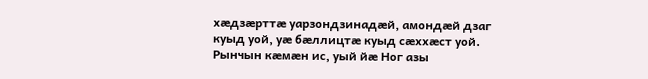хæдзæрттæ уарзондзинадæй, амондæй дзаг куыд уой, уæ бæллицтæ куыд сæххæст уой. Рынчын кæмæн ис, уый йæ Ног азы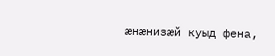æнæнизæй куыд фена,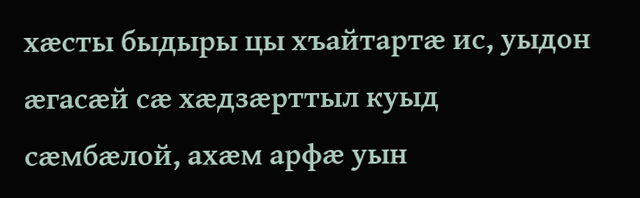хæсты быдыры цы хъайтартæ ис, уыдон æгасæй сæ хæдзæрттыл куыд сæмбæлой, ахæм арфæ уын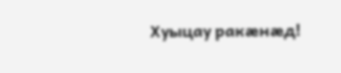Хуыцау ракæнæд!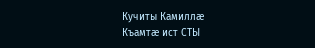Кучиты Камиллæ
Къамтæ ист СТЫ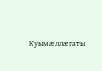Куымæллæгаты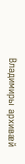Владимиры архивæй